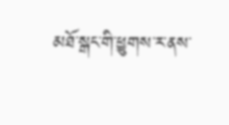མཐོ་སྒང་གི་ཕྱུགས་ར་ནས་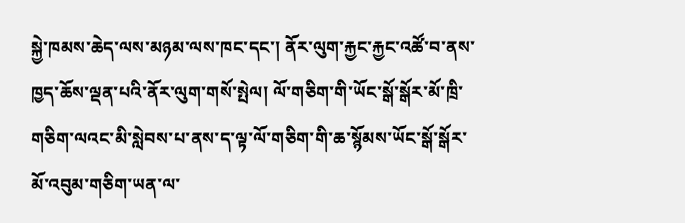སྐྱེ་ཁམས་ཆེད་ལས་མཉམ་ལས་ཁང་དང་། ནོར་ལུག་རྐྱང་རྐྱང་འཚོ་བ་ནས་ཁྱད་ཆོས་ལྡན་པའི་ནོར་ལུག་གསོ་སྤེལ། ལོ་གཅིག་གི་ཡོང་སྒོ་སྒོར་མོ་ཁྲི་གཅིག་ལའང་མི་སླེབས་པ་ནས་ད་ལྟ་ལོ་གཅིག་གི་ཆ་སྙོམས་ཡོང་སྒོ་སྒོར་མོ་འབུམ་གཅིག་ཡན་ལ་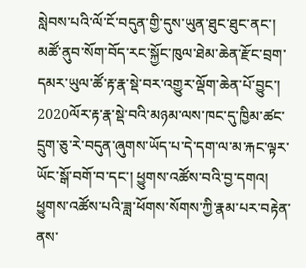སླེབས་པའི་ལོ་ངོ་བདུན་གྱི་དུས་ཡུན་ཐུང་ཐུང་ནང་། མཚོ་ནུབ་སོག་བོད་རང་སྐྱོང་ཁུལ་ཐེམ་ཆེན་རྫོང་བྲག་དམར་ཡུལ་ཚོ་རྟ་རྣ་སྡེ་བར་འགྱུར་ལྡོག་ཆེན་པོ་བྱུང་།
2020ལོར་རྟ་རྣ་སྡེ་བའི་མཉམ་ལས་ཁང་དུ་ཁྱིམ་ཚང་དྲུག་ཅུ་རེ་བདུན་ཞུགས་ཡོད་པ་དེ་དག་ལ་མ་རྐང་ལྟར་ཡོང་སྒོ་བགོ་བ་དང་། ཕྱུགས་འཚོས་བའི་བྱ་དགའ། ཕྱུགས་འཚོས་པའི་ཟླ་ཕོགས་སོགས་ཀྱི་རྣམ་པར་བརྟེན་ནས་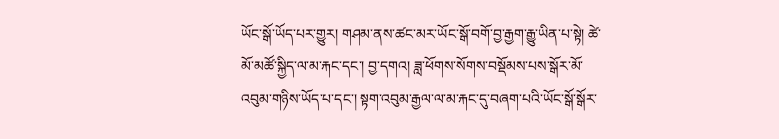ཡོང་སྒོ་ཡོད་པར་གྱུར། གཤམ་ནས་ཚང་མར་ཡོང་སྒོ་བགོ་བྱ་རྒྱག་རྒྱུ་ཡིན་པ་སྟེ། ཚེ་མོ་མཚོ་སྐྱིད་ལ་མ་རྐང་དང་། བྱ་དགའ། ཟླ་ཕོགས་སོགས་བསྡོམས་པས་སྒོར་མོ་འབུམ་གཉིས་ཡོད་པ་དང་། སྟག་འབུམ་རྒྱལ་ལ་མ་རྐང་དུ་བཞག་པའི་ཡོང་སྒོ་སྒོར་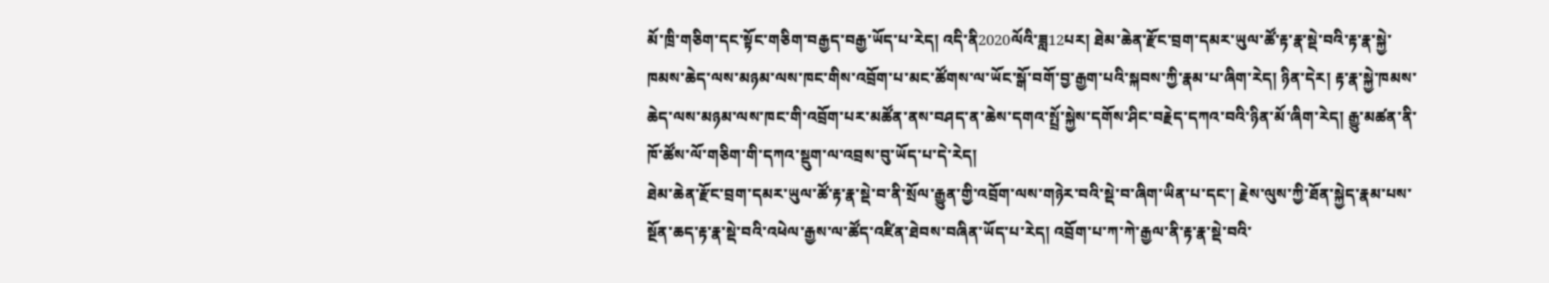མོ་ཁྲི་གཅིག་དང་སྟོང་གཅིག་བརྒྱད་བརྒྱ་ཡོད་པ་རེད། འདི་ནི2020ལོའི་ཟླ12པར། ཐེམ་ཆེན་རྫོང་བྲག་དམར་ཡུལ་ཚོ་རྟ་རྣ་སྡེ་བའི་རྟ་རྣ་སྐྱེ་ཁམས་ཆེད་ལས་མཉམ་ལས་ཁང་གིས་འབྲོག་པ་མང་ཚོགས་ལ་ཡོང་སྒོ་བགོ་བྱ་རྒྱག་པའི་སྐབས་ཀྱི་རྣམ་པ་ཞིག་རེད། ཉིན་དེར། རྟ་རྣ་སྐྱེ་ཁམས་ཆེད་ལས་མཉམ་ལས་ཁང་གི་འབྲོག་པར་མཚོན་ནས་བཤད་ན་ཆེས་དགའ་སྤྲོ་སྐྱེས་དགོས་ཤིང་བརྗེད་དཀའ་བའི་ཉིན་མོ་ཞིག་རེད། རྒྱུ་མཚན་ནི་ཁོ་ཚོས་ལོ་གཅིག་གི་དཀའ་སྡུག་ལ་འབྲས་བུ་ཡོད་པ་དེ་རེད།
ཐེམ་ཆེན་རྫོང་བྲག་དམར་ཡུལ་ཚོ་རྟ་རྣ་སྡེ་བ་ནི་སྲོལ་རྒྱུན་གྱི་འབྲོག་ལས་གཉེར་བའི་སྡེ་བ་ཞིག་ཡིན་པ་དང་། རྗེས་ལུས་ཀྱི་ཐོན་སྐྱེད་རྣམ་པས་སྔོན་ཆད་རྟ་རྣ་སྡེ་བའི་འཕེལ་རྒྱས་ལ་ཚོད་འཛིན་ཐེབས་བཞིན་ཡོད་པ་རེད། འབྲོག་པ་ཀ་ཀེ་རྒྱལ་ནི་རྟ་རྣ་སྡེ་བའི་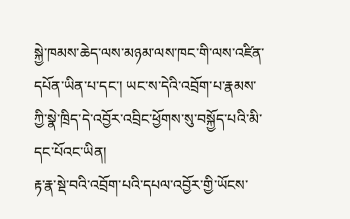སྐྱེ་ཁམས་ཆེད་ལས་མཉམ་ལས་ཁང་གི་ལས་འཛིན་དཔོན་ཡིན་པ་དང་། ཡང་ས་དེའི་འབྲོག་པ་རྣམས་ཀྱི་སྣེ་ཁྲིད་དེ་འབྱོར་འབྲིང་ཕྱོགས་སུ་བསྐྱོད་པའི་མི་དང་པོའང་ཡིན།
རྟ་རྣ་སྡེ་བའི་འབྲོག་པའི་དཔལ་འབྱོར་གྱི་ཡོངས་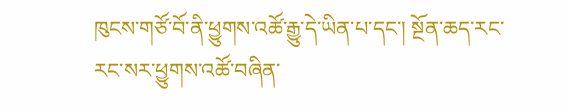ཁུངས་གཙོ་བོ་ནི་ཕྱུགས་འཚོ་རྒྱུ་དེ་ཡིན་པ་དང་། སྔོན་ཆད་རང་རང་སར་ཕྱུགས་འཚོ་བཞིན་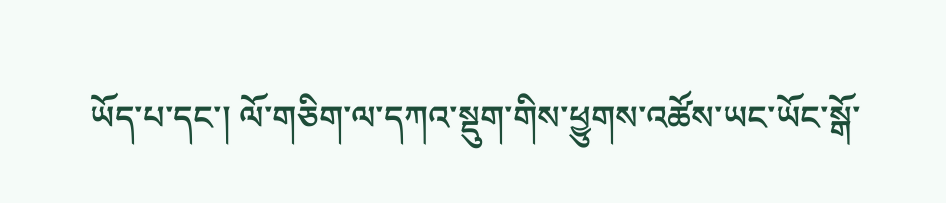ཡོད་པ་དང་། ལོ་གཅིག་ལ་དཀའ་སྡུག་གིས་ཕྱུགས་འཚོས་ཡང་ཡོང་སྒོ་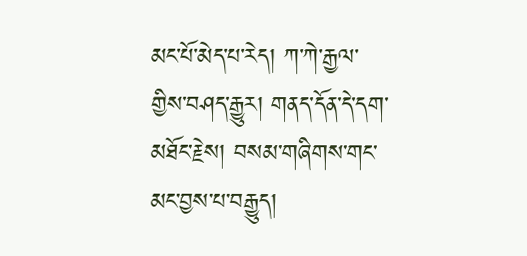མང་པོ་མེད་པ་རེད། ཀ་ཀེ་རྒྱལ་གྱིས་བཤད་རྒྱུར། གནད་དོན་དེ་དག་མཐོང་རྗེས། བསམ་གཞིགས་གང་མང་བྱས་པ་བརྒྱུད།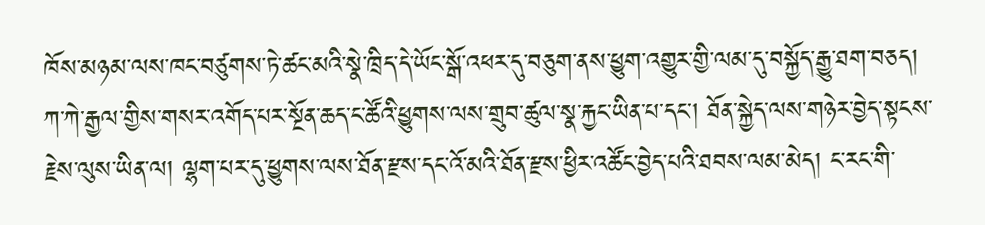ཁོས་མཉམ་ལས་ཁང་བཙུགས་ཏེ་ཚང་མའི་སྣེ་ཁྲིད་དེ་ཡོང་སྒོ་འཕར་དུ་བཅུག་ནས་ཕྱུག་འགྱུར་གྱི་ལམ་དུ་བསྐྱོད་རྒྱུ་ཐག་བཅད།
ཀ་ཀེ་རྒྱལ་གྱིས་གསར་འགོད་པར་སྔོན་ཆད་ང་ཚོའི་ཕྱུགས་ལས་གྲུབ་ཚུལ་སྣ་རྐྱང་ཡིན་པ་དང་། ཐོན་སྐྱེད་ལས་གཉེར་བྱེད་སྟངས་རྗེས་ལུས་ཡིན་ལ། ལྷག་པར་དུ་ཕྱུགས་ལས་ཐོན་རྫས་དང་འོ་མའི་ཐོན་རྫས་ཕྱིར་འཚོང་བྱེད་པའི་ཐབས་ལམ་མེད། ང་རང་གི་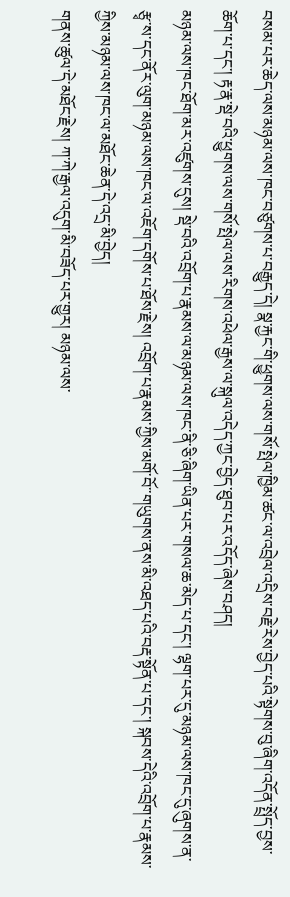བསམ་པར་ཆེད་ལས་མཉམ་ལས་ཁང་བཙུགས་པ་བརྒྱུད་དེ། སྣ་རྐྱང་གི་ཕྱུགས་ལས་གསོ་སྤེལ་ཁྱིམ་ཚང་ལ་འབྲེལ་འདྲིས་བརྗེ་རེས་བྱེད་པའི་སྟེགས་བུ་ཞིག་འདོན་སྤྲོད་བྱས་ཆོག་པ་དང་། རྟ་རྣ་སྡེ་བའི་ཕྱུགས་ལས་གསོ་སྤེལ་ལས་རིགས་འཕེལ་རྒྱས་ལ་སྐུལ་འདེད་ཀྱང་བྱེད་ཐུབ་པར་འདོད་ཞེས་བཤད།
མཉམ་ལས་ཁང་ཐོག་མར་འཛུགས་དུས། སྡེ་བའི་འབྲོག་པ་རྣམས་ལ་མཉམ་ལས་ཁང་ནི་ཅི་ཞིག་ཡིན་པར་གསལ་ཆ་མེད་པ་དང་། ལྷག་པར་དུ་མཉམ་ལས་ཁང་དུ་ཞུགས་ན་རྩྭ་ས་དང་ནོར་ལུག་མཉམ་ལས་ཁང་ལ་འཇོག་དགོས་པ་ཐོས་རྗེས། འབྲོག་པ་རྣམས་ཀྱིས་མགོ་བོ་་གཡུགས་ནས་མི་འཐད་པའི་བརྡ་སྟོན་པ་དང་། སྐབས་དེའི་འབྲོག་པ་རྣམས་ཀྱིས་མཉམ་ལས་ཁང་ལ་མཐོང་ཆེན་དེ་འདྲ་མི་བྱེད།
གནས་ཚུལ་དེ་མཐོང་རྗེས། ཀ་ཀེ་རྒྱལ་འདུག་མི་བཟོད་པར་གྱུར། མཉམ་ལས་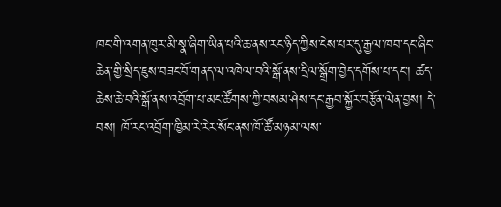ཁང་གི་འགན་ཁུར་མི་སྣ་ཞིག་ཡིན་པའི་ཆ་ནས་རང་ཉིད་ཀྱིས་ངེས་པར་དུ་རྒྱལ་ཁབ་དང་ཞིང་ཆེན་གྱི་སྲིད་ཇུས་བཟང་བོ་གནད་ལ་འཁེལ་བའི་སྒོ་ནས་དྲིལ་སྒྲོག་བྱེད་དགོས་པ་དང་། ཚད་ཆེས་ཆེ་བའི་སྒོ་ནས་འབྲོག་པ་མང་ཚོགས་ཀྱི་བསམ་ཤེས་དང་རྒྱབ་སྐྱོར་བརྩོན་ལེན་བྱས། དེ་བས། ཁོ་རང་འབྲོག་ཁྱིམ་རེ་རེར་སོང་ནས་ཁོ་ཚོ་མཉམ་ལས་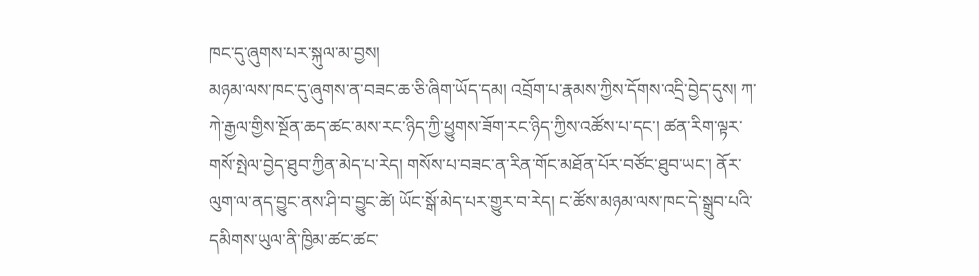ཁང་དུ་ཞུགས་པར་སྐུལ་མ་བྱས།
མཉམ་ལས་ཁང་དུ་ཞུགས་ན་བཟང་ཆ་ཅི་ཞིག་ཡོད་དམ། འབྲོག་པ་རྣམས་ཀྱིས་དོགས་འདྲི་བྱེད་དུས། ཀ་ཀེ་རྒྱལ་གྱིས་སྔོན་ཆད་ཚང་མས་རང་ཉིད་ཀྱི་ཕྱུགས་ཟོག་རང་ཉིད་ཀྱིས་འཚོས་པ་དང་། ཚན་རིག་ལྟར་གསོ་སྤེལ་བྱེད་ཐུབ་ཀྱིན་མེད་པ་རེད། གསོས་པ་བཟང་ན་རིན་གོང་མཐོན་པོར་བཙོང་ཐུབ་ཡང་། ནོར་ལུག་ལ་ནད་བྱུང་ནས་ཤི་བ་བྱུང་ཚེ། ཡོང་སྒོ་མེད་པར་གྱུར་བ་རེད། ང་ཚོས་མཉམ་ལས་ཁང་དེ་སྒྲུབ་པའི་དམིགས་ཡུལ་ནི་ཁྱིམ་ཚང་ཚང་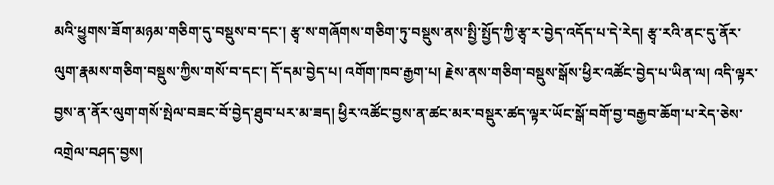མའི་ཕྱུགས་ཟོག་མཉམ་གཅིག་དུ་བསྡུས་བ་དང་། རྩྭ་ས་གཞོགས་གཅིག་ཏུ་བསྡུས་ནས་སྤྱི་སྤྱོད་ཀྱི་རྩྭ་ར་བྱེད་འདོད་པ་དེ་རེད། རྩྭ་རའི་ནང་དུ་ནོར་ལུག་རྣམས་གཅིག་བསྡུས་ཀྱིས་གསོ་བ་དང་། དོ་དམ་བྱེད་པ། འགོག་ཁབ་རྒྱག་པ། རྗེས་ནས་གཅིག་བསྡུས་སྒོས་ཕྱིར་འཚོང་བྱེད་པ་ཡིན་ལ། འདི་ལྟར་བྱས་ན་ནོར་ལུག་གསོ་སྤེལ་བཟང་བོ་བྱེད་ཐུབ་པར་མ་ཟད། ཕྱིར་འཚོང་བྱས་ན་ཚང་མར་བསྡུར་ཚད་ལྟར་ཡོང་སྒོ་བགོ་བྱ་བརྒྱབ་ཆོག་པ་རེད་ཅེས་འགྲེལ་བཤད་བྱས།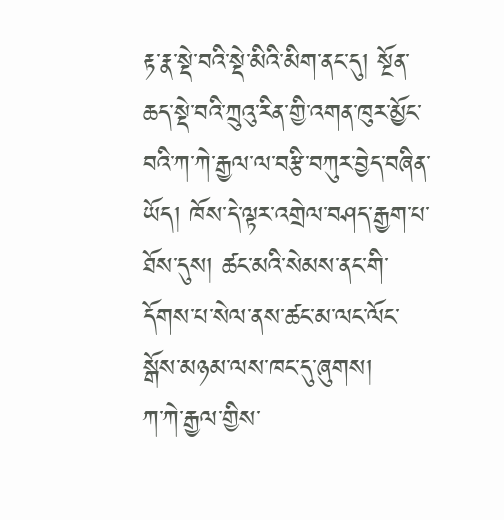རྟ་རྣ་སྡེ་བའི་སྡེ་མིའི་མིག་ནང་དུ། སྔོན་ཆད་སྡེ་བའི་ཀྲུའུ་རིན་གྱི་འགན་ཁུར་མྱོང་བའི་ཀ་ཀེ་རྒྱལ་ལ་བརྩི་བཀུར་བྱེད་བཞིན་ཡོད། ཁོས་དེ་ལྟར་འགྲེལ་བཤད་རྒྱག་པ་ཐོས་དུས། ཚང་མའི་སེམས་ནང་གི་དོགས་པ་སེལ་ནས་ཚང་མ་ལང་ལོང་སྒོས་མཉམ་ལས་ཁང་དུ་ཞུགས།
ཀ་ཀེ་རྒྱལ་གྱིས་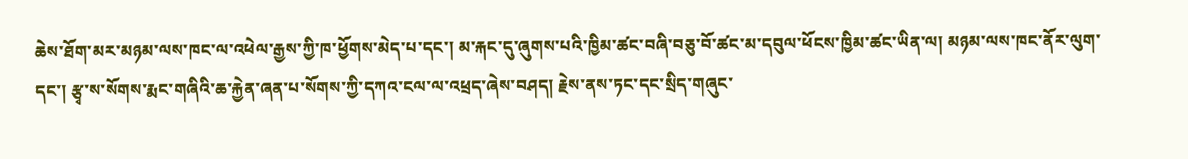ཆེས་ཐོག་མར་མཉམ་ལས་ཁང་ལ་འཕེལ་རྒྱས་ཀྱི་ཁ་ཕྱོགས་མེད་པ་དང་། མ་རྐང་དུ་ཞུགས་པའི་ཁྱིམ་ཚང་བཞི་བཅུ་བོ་ཚང་མ་དབུལ་ཕོངས་ཁྱིམ་ཚང་ཡིན་ལ། མཉམ་ལས་ཁང་ནོར་ལུག་དང་། རྩྭ་ས་སོགས་རྨང་གཞིའི་ཆ་རྐྱེན་ཞན་པ་སོགས་ཀྱི་དཀའ་ངལ་ལ་འཕྲད་ཞེས་བཤད། རྗེས་ནས་ཏང་དང་སྲིད་གཞུང་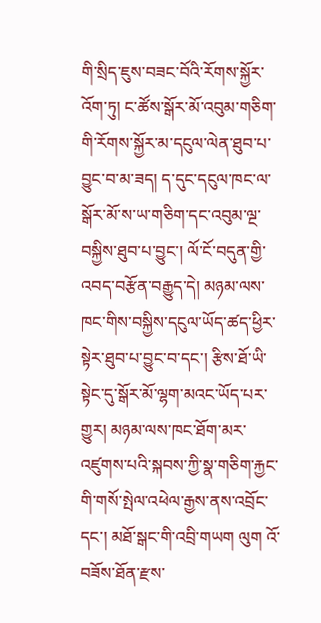གི་སྲིད་ཇུས་བཟང་བོའི་རོགས་སྐྱོར་འོག་ཏུ། ང་ཚོས་སྒོར་མོ་འབུམ་གཅིག་གི་རོགས་སྐྱོར་མ་དངུལ་ལེན་ཐུབ་པ་བྱུང་བ་མ་ཟད། ད་དུང་དངུལ་ཁང་ལ་སྒོར་མོ་ས་ཡ་གཅིག་དང་འབུམ་ལྔ་བསྐྱིས་ཐུབ་པ་བྱུང་། ལོ་ངོ་བདུན་གྱི་འབད་བརྩོན་བརྒྱུད་དེ། མཉམ་ལས་ཁང་གིས་བསྐྱིས་དངུལ་ཡོད་ཚད་ཕྱིར་སྟེར་ཐུབ་པ་བྱུང་བ་དང་། རྩིས་ཐོ་ཡི་སྟེང་དུ་སྒོར་མོ་ལྷག་མའང་ཡོད་པར་གྱུར། མཉམ་ལས་ཁང་ཐོག་མར་འཛུགས་པའི་སྐབས་ཀྱི་སྣ་གཅིག་རྐྱང་གི་གསོ་སྤེལ་འཕེལ་རྒྱས་ནས་འབྲོང་དང་། མཐོ་སྒང་གི་འབྲི་གཡག ལུག འོ་བཟོས་ཐོན་རྫས་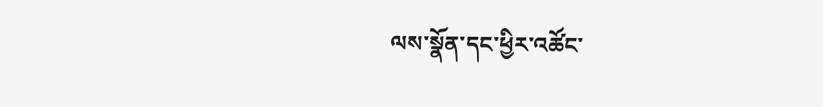ལས་སྣོན་དང་ཕྱིར་འཚོང་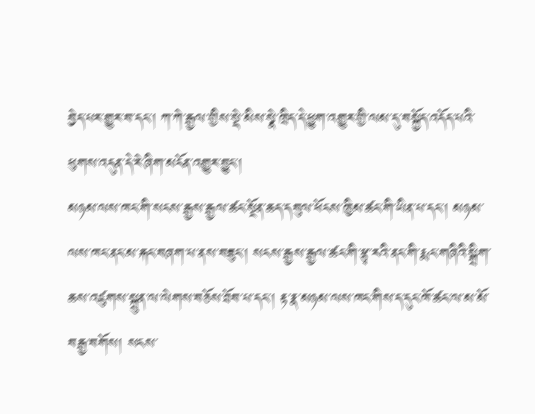བྱེད་པར་གྱུར་བ་དང་། ཀ་ཀེ་རྒྱལ་གྱིས་སྡེ་མིས་སྣེ་ཁྲིད་དེ་ཕྱུག་འགྱུར་གྱི་ལམ་དུ་བསྐྱོད་འདོད་པའི་ཕུགས་འདུན་དེ་རེ་ཞིག་མངོན་འགྱུར་བྱུང་།
མཉམ་ལས་ཁང་གི་སངས་རྒྱས་རྒྱལ་ཚང་སྔོན་ཆད་དབུལ་ཕོངས་ཁྱིམ་ཚང་གི་ཡིན་པ་དང་། མཉམ་ལས་ཁང་ནང་མ་རྐང་བཞག་པ་ནས་བཟུང་། སངས་རྒྱས་རྒྱལ་ཚང་གི་རྩྭ་རའི་ནང་གི་རྨང་གཞིའི་སྒྲིག་ཆས་འཛུགས་སྐྲུན་ལ་ལེགས་བཅོས་ཐོབ་པ་དང་། རྟ་རྣ་མཉམ་ལས་ཁང་གིས་ད་དུང་ཁོ་ཚང་ལ་མ་མོ་བརྒྱ་བགོས། སངས་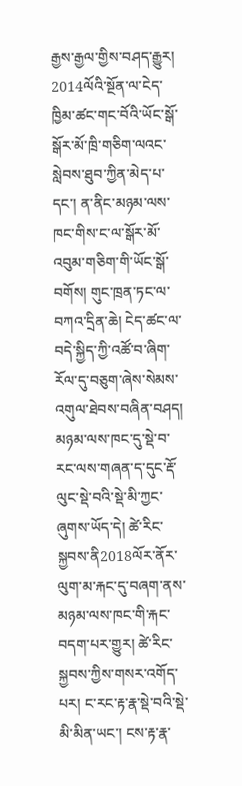རྒྱས་རྒྱལ་གྱིས་བཤད་རྒྱུར། 2014ལོའི་སྔོན་ལ་ངེད་ཁྱིམ་ཚང་གང་བོའི་ཡོང་སྒོ་སྒོར་མོ་ཁྲི་གཅིག་ལའང་སླེབས་ཐུབ་ཀྱིན་མེད་པ་དང་། ན་ནིང་མཉམ་ལས་ཁང་གིས་ང་ལ་སྒོར་མོ་འབུམ་གཅིག་གི་ཡོང་སྒོ་བགོས། གུང་ཁྲན་ཏང་ལ་བཀའ་དྲིན་ཆེ། ངེད་ཚང་ལ་བདེ་སྐྱིད་ཀྱི་འཚོ་བ་ཞིག་རོལ་དུ་བཅུག་ཞེས་སེམས་འགུལ་ཐེབས་བཞིན་བཤད།
མཉམ་ལས་ཁང་དུ་སྡེ་བ་རང་ལས་གཞན་ད་དུང་རྡོ་ལུང་སྡེ་བའི་སྡེ་མི་ཀྱང་ཞུགས་ཡོད་དེ། ཚེ་རིང་སྐྱབས་ནི2018ལོར་ནོར་ལུག་མ་རྐང་དུ་བཞག་ནས་མཉམ་ལས་ཁང་གི་རྐང་བདག་པར་གྱུར། ཚེ་རིང་སྐྱབས་ཀྱིས་གསར་འགོད་པར། ང་རང་རྟ་རྣ་སྡེ་བའི་སྡེ་མི་མིན་ཡང་། ངས་རྟ་རྣ་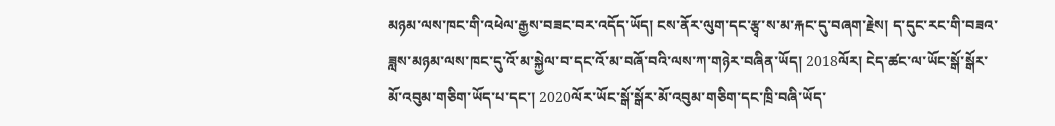མཉམ་ལས་ཁང་གི་འཕེལ་རྒྱས་བཟང་བར་འདོད་ཡོད། ངས་ནོར་ལུག་དང་རྩྭ་ས་མ་རྐང་དུ་བཞག་རྗེས། ད་དུང་རང་གི་བཟའ་ཟླས་མཉམ་ལས་ཁང་དུ་འོ་མ་སྐྱེལ་བ་དང་འོ་མ་བཞོ་བའི་ལས་ཀ་གཉེར་བཞིན་ཡོད། 2018ལོར། ངེད་ཚང་ལ་ཡོང་སྒོ་སྒོར་མོ་འབུམ་གཅིག་ཡོད་པ་དང་། 2020ལོར་ཡོང་སྒོ་སྒོར་མོ་འབུམ་གཅིག་དང་ཁྲི་བཞི་ཡོད་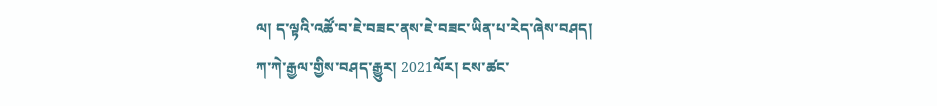ལ། ད་ལྟའི་འཚོ་བ་ཇེ་བཟང་ནས་ཇེ་བཟང་ཡིན་པ་རེད་ཞེས་བཤད།
ཀ་ཀེ་རྒྱལ་གྱིས་བཤད་རྒྱུར། 2021ལོར། ངས་ཚང་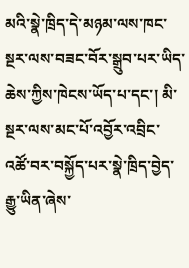མའི་སྣེ་ཁྲིད་དེ་མཉམ་ལས་ཁང་སྔར་ལས་བཟང་བོར་སྒྲུབ་པར་ཡིད་ཆེས་ཀྱིས་ཁེངས་ཡོད་པ་དང་། མི་སྔར་ལས་མང་པོ་འབྱོར་འབྲིང་འཚོ་བར་བསྐྱོད་པར་སྣེ་ཁྲིད་བྱེད་རྒྱུ་ཡིན་ཞེས་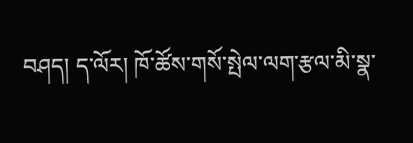བཤད། ད་ལོར། ཁོ་ཚོས་གསོ་སྤེལ་ལག་རྩལ་མི་སྣ་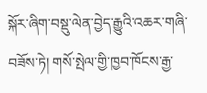སྐོར་ཞིག་བསྡུ་ལེན་བྱེད་རྒྱུའི་འཆར་གཞི་བཟོས་ཏེ། གསོ་སྤེལ་གྱི་ཁྱབ་ཁོངས་རྒྱ་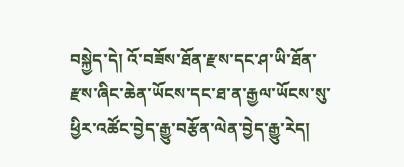བསྐྱེད་དེ། འོ་བཟོས་ཐོན་རྫས་དང་ཤ་ཡི་ཐོན་རྫས་ཞིང་ཆེན་ཡོངས་དང་ཐ་ན་རྒྱལ་ཡོངས་སུ་ཕྱིར་འཚོང་བྱེད་རྒྱུ་བརྩོན་ལེན་བྱེད་རྒྱུ་རེད།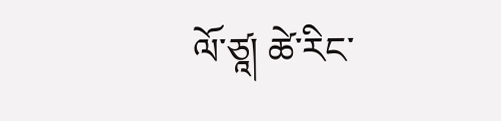ལོ་ཙཱ། ཚེ་རིང་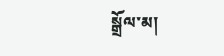སྒྲོལ་མ།